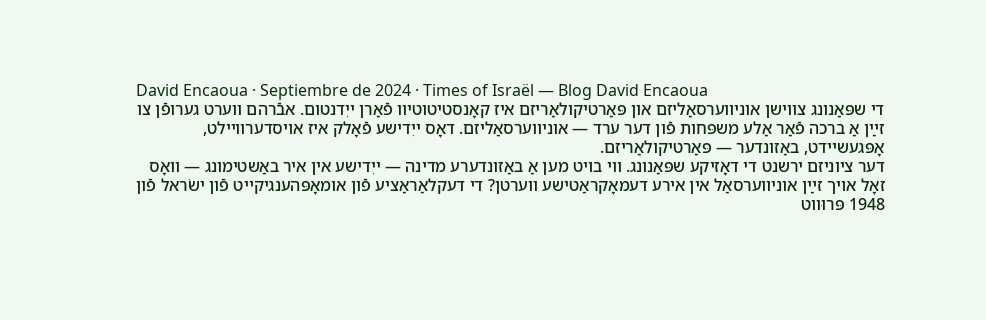David Encaoua · Septiembre de 2024 · Times of Israël — Blog David Encaoua
די שפּאַנונג צווישן אוניווערסאַליזם און פּאַרטיקולאַריזם איז קאָנסטיטוטיוו פֿאַרן ייִדנטום. אבֿרהם ווערט גערופֿן צו זײַן אַ ברכה פֿאַר אַלע משפּחות פֿון דער ערד — אוניווערסאַליזם. דאָס ייִדישע פֿאָלק איז אױסדערוויילט, אָפּגעשײדט, באַזונדער — פּאַרטיקולאַריזם.
דער ציוניזם ירשנט די דאָזיקע שפּאַנונג. ווי בױט מען אַ באַזונדערע מדינה — ייִדישע אין איר באַשטימונג — וואָס זאָל אױך זײַן אוניווערסאַל אין אירע דעמאָקראַטישע ווערטן? די דעקלאַראַציע פֿון אומאָפּהענגיקײט פֿון ישׂראל פֿון 1948 פּרוּווט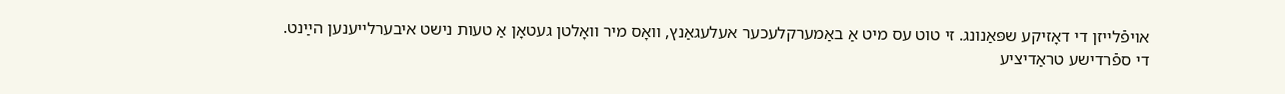אױפֿלײזן די דאָזיקע שפּאַנונג. זי טוט עס מיט אַ באַמערקלעכער אעלעגאַנץ, וואָס מיר וואָלטן געטאָן אַ טעות נישט איבערלײענען הײַנט.
די ספֿרדישע טראַדיציע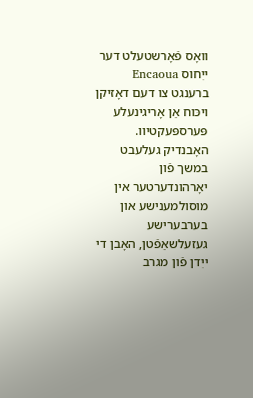וואָס פֿאָרשטעלט דער ייִחוס Encaoua ברענגט צו דעם דאָזיקן ויכּוח אַן אָריגינעלע פּערספּעקטיוו. האָבנדיק געלעבט במשך פֿון יאָרהונדערטער אין מוסולמענישע און בערבערישע געזעלשאַפֿטן, האָבן די ייִדן פֿון מגרב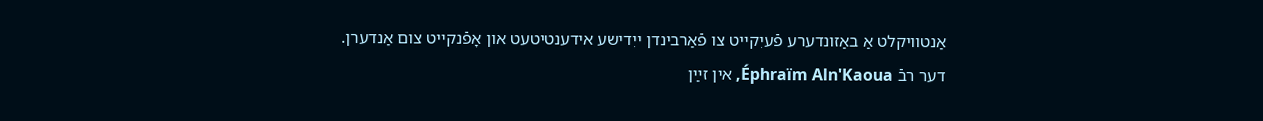אַנטוויקלט אַ באַזונדערע פֿעיִקײט צו פֿאַרבינדן ייִדישע אידענטיטעט און אָפֿנקײט צום אַנדערן.
דער רבֿ Éphraïm Aln'Kaoua, אין זײַן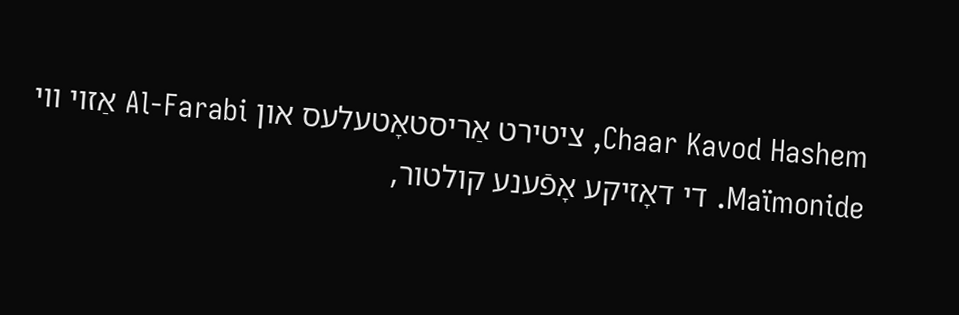Chaar Kavod Hashem, ציטירט אַריסטאָטעלעס און Al-Farabi אַזױ ווי Maïmonide. די דאָזיקע אָפֿענע קולטור,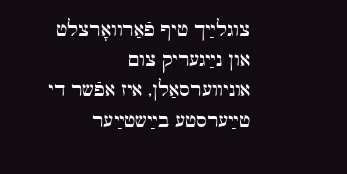צוגלײַך טיף פֿאַרוואָרצלט און נײַגעריק צום אוניווערסאַלן, איז אפֿשר די טײַערסטע בײַשטײַער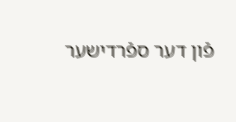פֿון דער ספֿרדישער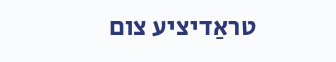טראַדיציע צום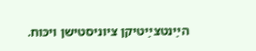הײַנטצײַטיקן ציוניסטישן ויכּוח.